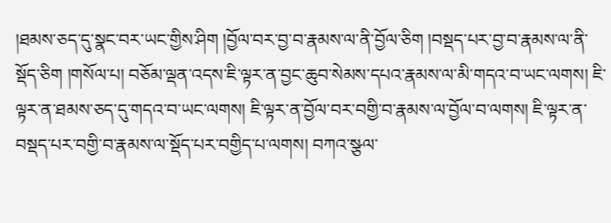།ཐམས་ཅད་དུ་སྣང་བར་ཡང་གྱིས་ཤིག །བྱོལ་བར་བྱ་བ་རྣམས་ལ་ནི་བྱོལ་ཅིག །བསྡད་པར་བྱ་བ་རྣམས་ལ་ནི་སྡོད་ཅིག །གསོལ་པ། བཅོམ་ལྡན་འདས་ཇི་ལྟར་ན་བྱང་ཆུབ་སེམས་དཔའ་རྣམས་ལ་མི་གདའ་བ་ཡང་ལགས། ཇི་ལྟར་ན་ཐམས་ཅད་དུ་གདའ་བ་ཡང་ལགས། ཇི་ལྟར་ན་བྱོལ་བར་བགྱི་བ་རྣམས་ལ་བྱོལ་བ་ལགས། ཇི་ལྟར་ན་བསྡད་པར་བགྱི་བ་རྣམས་ལ་སྡོད་པར་བགྱིད་པ་ལགས། བཀའ་སྩལ་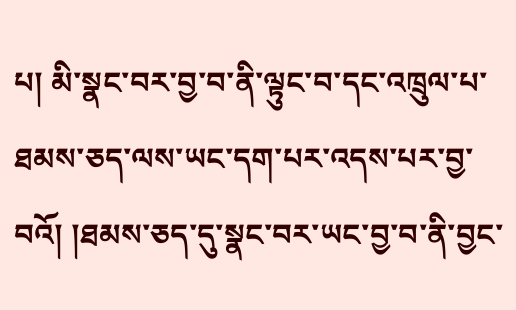པ། མི་སྣང་བར་བྱ་བ་ནི་ལྟུང་བ་དང་འཁྲུལ་པ་ཐམས་ཅད་ལས་ཡང་དག་པར་འདས་པར་བྱ་བའོ། །ཐམས་ཅད་དུ་སྣང་བར་ཡང་བྱ་བ་ནི་བྱང་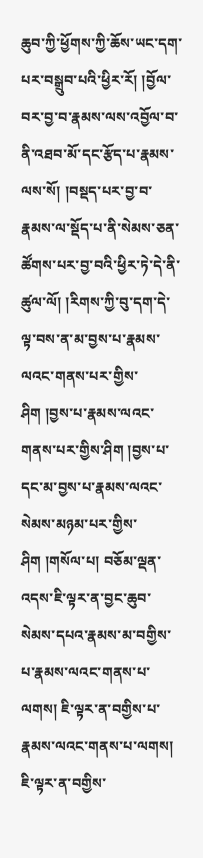ཆུབ་ཀྱི་ཕྱོགས་ཀྱི་ཆོས་ཡང་དག་པར་བསྒྲུབ་པའི་ཕྱིར་རོ། །བྱོལ་བར་བྱ་བ་རྣམས་ལས་འབྱོལ་བ་ནི་འཐབ་མོ་དང་རྩོད་པ་རྣམས་ལས་སོ། །བསྡད་པར་བྱ་བ་རྣམས་ལ་སྡོད་པ་ནི་སེམས་ཅན་ཚོགས་པར་བྱ་བའི་ཕྱིར་ཏེ་དེ་ནི་ཚུལ་ལོ། །རིགས་ཀྱི་བུ་དག་དེ་ལྟ་བས་ན་མ་བྱས་པ་རྣམས་ལའང་གནས་པར་གྱིས་ཤིག །བྱས་པ་རྣམས་ལའང་གནས་པར་གྱིས་ཤིག །བྱས་པ་དང་མ་བྱས་པ་རྣམས་ལའང་སེམས་མཉམ་པར་གྱིས་ཤིག །གསོལ་པ། བཅོམ་ལྡན་འདས་ཇི་ལྟར་ན་བྱང་ཆུབ་སེམས་དཔའ་རྣམས་མ་བགྱིས་པ་རྣམས་ལའང་གནས་པ་ལགས། ཇི་ལྟར་ན་བགྱིས་པ་རྣམས་ལའང་གནས་པ་ལགས། ཇི་ལྟར་ན་བགྱིས་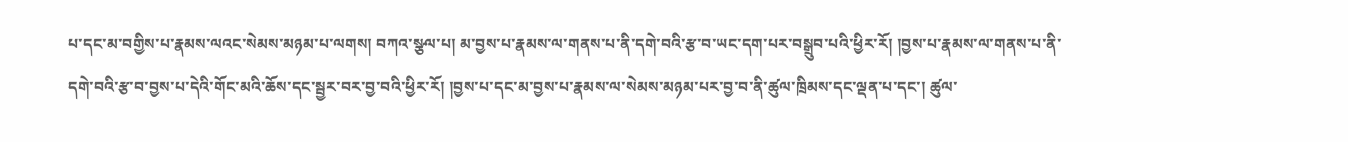པ་དང་མ་བགྱིས་པ་རྣམས་ལའང་སེམས་མཉམ་པ་ལགས། བཀའ་སྩལ་པ། མ་བྱས་པ་རྣམས་ལ་གནས་པ་ནི་དགེ་བའི་རྩ་བ་ཡང་དག་པར་བསྒྲུབ་པའི་ཕྱིར་རོ། །བྱས་པ་རྣམས་ལ་གནས་པ་ནི་དགེ་བའི་རྩ་བ་བྱས་པ་དེའི་གོང་མའི་ཆོས་དང་སྦྱར་བར་བྱ་བའི་ཕྱིར་རོ། །བྱས་པ་དང་མ་བྱས་པ་རྣམས་ལ་སེམས་མཉམ་པར་བྱ་བ་ནི་ཚུལ་ཁྲིམས་དང་ལྡན་པ་དང་། ཚུལ་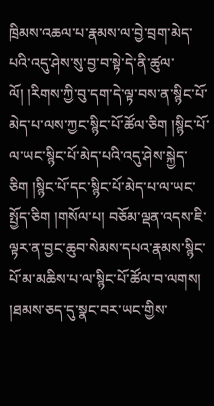ཁྲིམས་འཆལ་པ་རྣམས་ལ་བྱེ་བྲག་མེད་པའི་འདུ་ཤེས་སུ་བྱ་བ་སྟེ་དེ་ནི་ཚུལ་ལོ། །རིགས་ཀྱི་བུ་དག་དེ་ལྟ་བས་ན་སྙིང་པོ་མེད་པ་ལས་ཀྱང་སྙིང་པོ་ཚོལ་ཅིག །སྙིང་པོ་ལ་ཡང་སྙིང་པོ་མེད་པའི་འདུ་ཤེས་སྐྱེད་ཅིག །སྙིང་པོ་དང་སྙིང་པོ་མེད་པ་ལ་ཡང་སྤྱོད་ཅིག །གསོལ་པ། བཅོམ་ལྡན་འདས་ཇི་ལྟར་ན་བྱང་ཆུབ་སེམས་དཔའ་རྣམས་སྙིང་པོ་མ་མཆིས་པ་ལ་སྙིང་པོ་ཚོལ་བ་ལགས།
།ཐམས་ཅད་དུ་སྣང་བར་ཡང་གྱིས་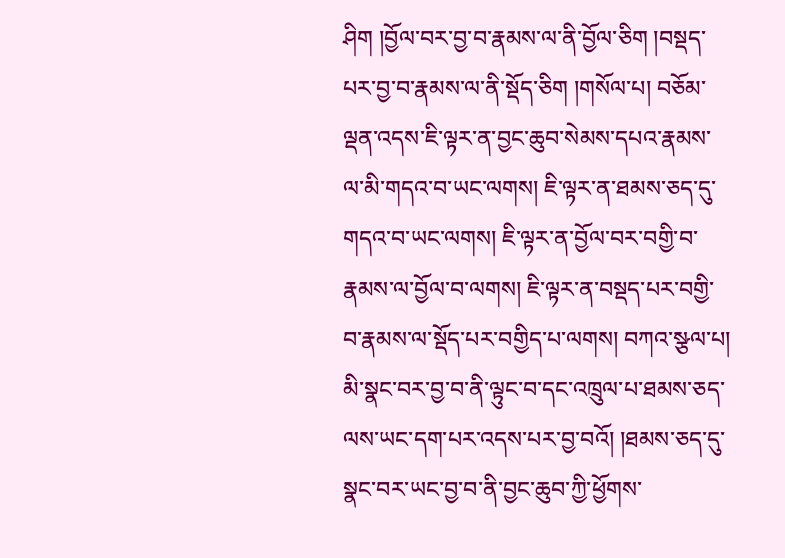ཤིག །བྱོལ་བར་བྱ་བ་རྣམས་ལ་ནི་བྱོལ་ཅིག །བསྡད་པར་བྱ་བ་རྣམས་ལ་ནི་སྡོད་ཅིག །གསོལ་པ། བཅོམ་ལྡན་འདས་ཇི་ལྟར་ན་བྱང་ཆུབ་སེམས་དཔའ་རྣམས་ལ་མི་གདའ་བ་ཡང་ལགས། ཇི་ལྟར་ན་ཐམས་ཅད་དུ་གདའ་བ་ཡང་ལགས། ཇི་ལྟར་ན་བྱོལ་བར་བགྱི་བ་རྣམས་ལ་བྱོལ་བ་ལགས། ཇི་ལྟར་ན་བསྡད་པར་བགྱི་བ་རྣམས་ལ་སྡོད་པར་བགྱིད་པ་ལགས། བཀའ་སྩལ་པ། མི་སྣང་བར་བྱ་བ་ནི་ལྟུང་བ་དང་འཁྲུལ་པ་ཐམས་ཅད་ལས་ཡང་དག་པར་འདས་པར་བྱ་བའོ། །ཐམས་ཅད་དུ་སྣང་བར་ཡང་བྱ་བ་ནི་བྱང་ཆུབ་ཀྱི་ཕྱོགས་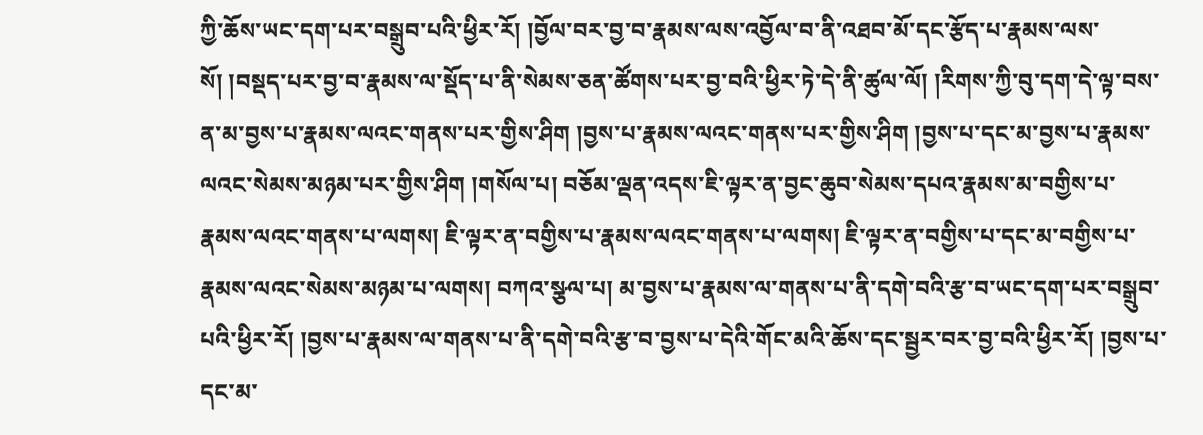ཀྱི་ཆོས་ཡང་དག་པར་བསྒྲུབ་པའི་ཕྱིར་རོ། །བྱོལ་བར་བྱ་བ་རྣམས་ལས་འབྱོལ་བ་ནི་འཐབ་མོ་དང་རྩོད་པ་རྣམས་ལས་སོ། །བསྡད་པར་བྱ་བ་རྣམས་ལ་སྡོད་པ་ནི་སེམས་ཅན་ཚོགས་པར་བྱ་བའི་ཕྱིར་ཏེ་དེ་ནི་ཚུལ་ལོ། །རིགས་ཀྱི་བུ་དག་དེ་ལྟ་བས་ན་མ་བྱས་པ་རྣམས་ལའང་གནས་པར་གྱིས་ཤིག །བྱས་པ་རྣམས་ལའང་གནས་པར་གྱིས་ཤིག །བྱས་པ་དང་མ་བྱས་པ་རྣམས་ལའང་སེམས་མཉམ་པར་གྱིས་ཤིག །གསོལ་པ། བཅོམ་ལྡན་འདས་ཇི་ལྟར་ན་བྱང་ཆུབ་སེམས་དཔའ་རྣམས་མ་བགྱིས་པ་རྣམས་ལའང་གནས་པ་ལགས། ཇི་ལྟར་ན་བགྱིས་པ་རྣམས་ལའང་གནས་པ་ལགས། ཇི་ལྟར་ན་བགྱིས་པ་དང་མ་བགྱིས་པ་རྣམས་ལའང་སེམས་མཉམ་པ་ལགས། བཀའ་སྩལ་པ། མ་བྱས་པ་རྣམས་ལ་གནས་པ་ནི་དགེ་བའི་རྩ་བ་ཡང་དག་པར་བསྒྲུབ་པའི་ཕྱིར་རོ། །བྱས་པ་རྣམས་ལ་གནས་པ་ནི་དགེ་བའི་རྩ་བ་བྱས་པ་དེའི་གོང་མའི་ཆོས་དང་སྦྱར་བར་བྱ་བའི་ཕྱིར་རོ། །བྱས་པ་དང་མ་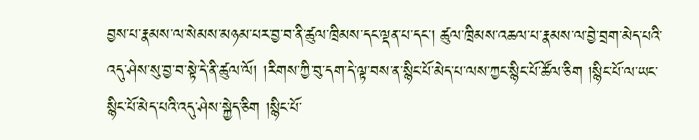བྱས་པ་རྣམས་ལ་སེམས་མཉམ་པར་བྱ་བ་ནི་ཚུལ་ཁྲིམས་དང་ལྡན་པ་དང་། ཚུལ་ཁྲིམས་འཆལ་པ་རྣམས་ལ་བྱེ་བྲག་མེད་པའི་འདུ་ཤེས་སུ་བྱ་བ་སྟེ་དེ་ནི་ཚུལ་ལོ། །རིགས་ཀྱི་བུ་དག་དེ་ལྟ་བས་ན་སྙིང་པོ་མེད་པ་ལས་ཀྱང་སྙིང་པོ་ཚོལ་ཅིག །སྙིང་པོ་ལ་ཡང་སྙིང་པོ་མེད་པའི་འདུ་ཤེས་སྐྱེད་ཅིག །སྙིང་པོ་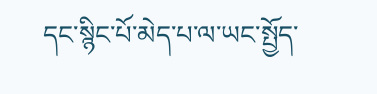དང་སྙིང་པོ་མེད་པ་ལ་ཡང་སྤྱོད་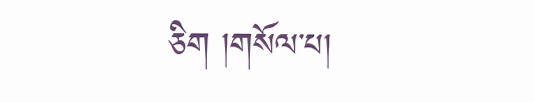ཅིག །གསོལ་པ།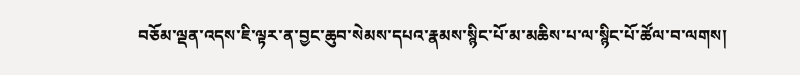བཅོམ་ལྡན་འདས་ཇི་ལྟར་ན་བྱང་ཆུབ་སེམས་དཔའ་རྣམས་སྙིང་པོ་མ་མཆིས་པ་ལ་སྙིང་པོ་ཚོལ་བ་ལགས།